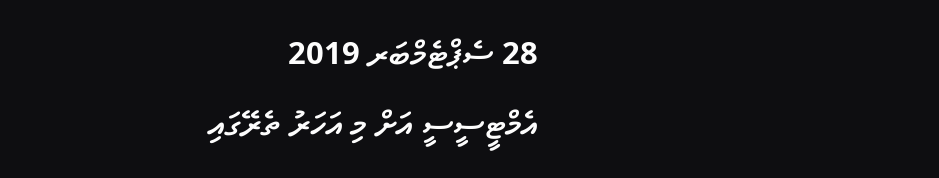28 ސެޕްޓެމްބަރ 2019
އެމްޓީސީސީ އަށް މި އަހަރު ތެރޭގައި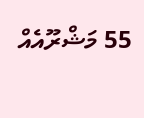55 މަޝްރޫއެއް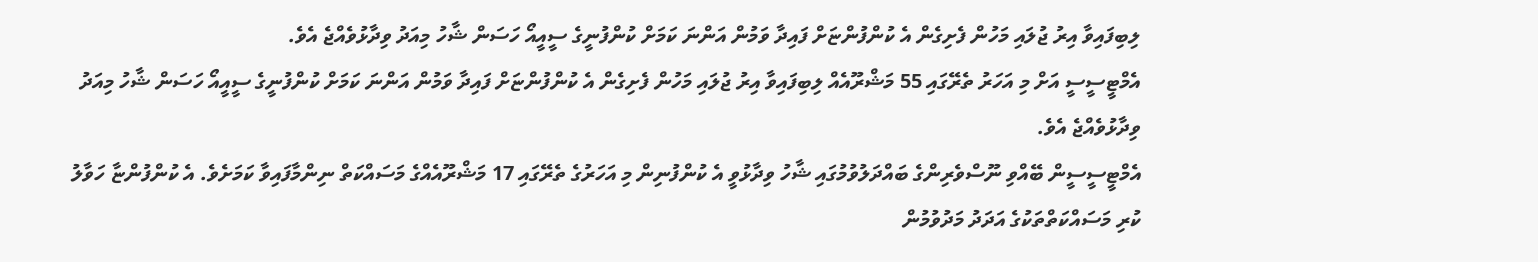ލިބިފައިވާ އިރު ޖުލައި މަހުން ފެށިގެން އެ ކުންފުންޏަށް ފައިދާ ވަމުން އަންނަ ކަމަށް ކުންފުނީގެ ސީއީއޯ ހަސަން ޝާހު މިއަދު ވިދާޅުވެއްޖެ އެވެ.
އެމްޓީސީސީ އަށް މި އަހަރު ތެރޭގައި 55 މަޝްރޫއެއް ލިބިފައިވާ އިރު ޖުލައި މަހުން ފެށިގެން އެ ކުންފުންޏަށް ފައިދާ ވަމުން އަންނަ ކަމަށް ކުންފުނީގެ ސީއީއޯ ހަސަން ޝާހު މިއަދު ވިދާޅުވެއްޖެ އެވެ.
އެމްޓީސީސީން ބޭއްވި ނޫސްވެރިންގެ ބައްދަލުވުމުގައި ޝާހު ވިދާޅުވީ އެ ކުންފުނިން މި އަހަރުގެ ތެރޭގައި 17 މަޝްރޫއެއްގެ މަސައްކަތް ނިންމާފައިވާ ކަމަށެވެ. އެ ކުންފުންޏާ ހަވާލު ކުރި މަސައްކަތްތަކުގެ އަދަދު މަދުވުމުން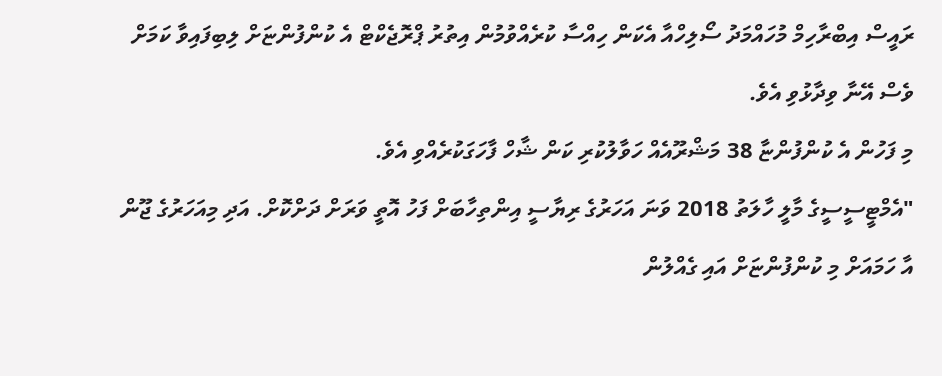ރައީސް އިބްރާހިމް މުހައްމަދު ސޯލިހްއާ އެކަން ހިއްސާ ކުރެއްވުމުން އިތުރު ޕްރޮޖެކްޓް އެ ކުންފުންޏަށް ލިބިފައިވާ ކަމަށް ވެސް އޭނާ ވިދާޅުވި އެވެ.
މި ފަހުން އެ ކުންފުންޏާ 38 މަޝްރޫއެއް ހަވާލުކުރި ކަން ޝާހް ފާހަގަކުރެއްވި އެވެ.
"އެމްޓީސީސީގެ މާލީ ހާލަތު 2018 ވަނަ އަހަރުގެ ރިޔާސީ އިންތިހާބަށް ފަހު އޮތީ ވަރަށް ދަށްކޮށް. އަދި މިއަހަރުގެ ޖޫން އާ ހަމައަށް މި ކުންފުންޏަށް އައި ގެއްލުން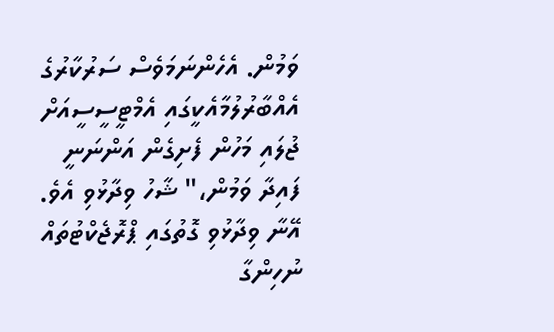ވަމުން. އެހެންނަމަވެސް ސަރުކާރުގެ އެއްބާރުލުމާއެކީގައި އެމްޓީސީސީއަށް ޖުލައި މަހުން ފެށިގެން އަންނަނީ ފައިދާ ވަމުން،" ޝާހު ވިދާޅުވި އެވެ.
އޭނާ ވިދާޅުވި ގޮތުގައި ޕްރޮޖެކްޓުތައް ނުހިންގާ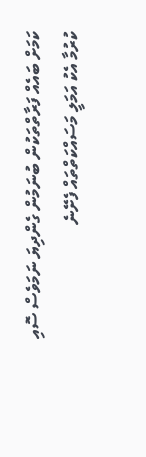ކަމަށް ބައެއް ފަރާތްތަކުން ބުނަމުން ގެންދިޔަ ނަމަވެސް ސޮއި ކުރުމާ އެކު އަމަލީ މަސައްކަތްތައް ފެށޭނެ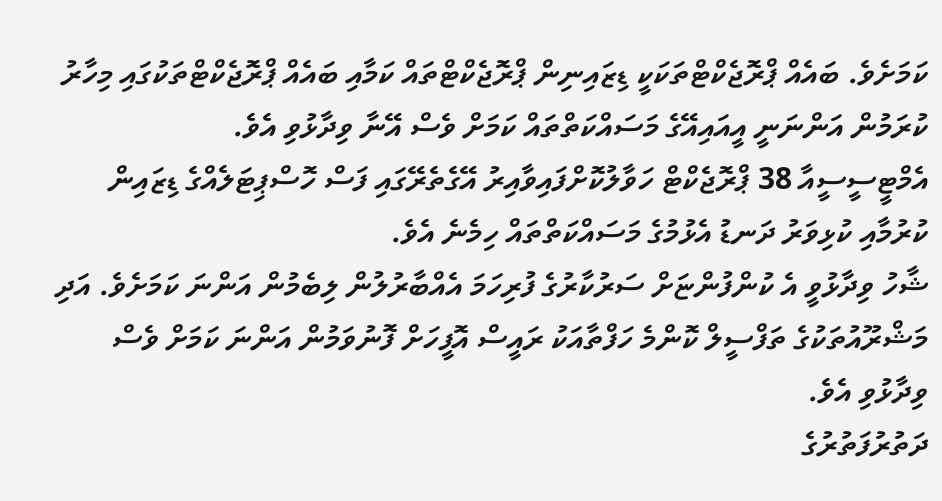ކަމަށެވެ. ބައެއް ޕްރޮޖެކްޓްތަކަކީ ޑިޒައިނިން ޕްރޮޖެކްޓްތައް ކަމާއި ބައެއް ޕްރޮޖެކްޓްތަކުގައި މިހާރު ކުރަމުން އަންނަނީ އީއައިއޭގެ މަސައްކަތްތައް ކަމަށް ވެސް އޭނާ ވިދާޅުވި އެވެ.
އެމްޓީސީސީއާ 38 ޕްރޮޖެކްޓް ހަވާލުކޮށްފައިވާއިރު އޭގެތެރޭގައި ފަސް ހޮސްޕިޓަލެއްގެ ޑިޒައިން ކުރުމާއި ކުޅިވަރު ދަނޑު އެޅުމުގެ މަސައްކަތްތައް ހިމެނެ އެވެ.
ޝާހު ވިދާޅުވީ އެ ކުންފުންޏަށް ސަރުކާރުގެ ފުރިހަމަ އެއްބާރުލުން ލިބެމުން އަންނަ ކަމަށެވެ. އަދި މަޝްރޫއުތަކުގެ ތަފްސީލް ކޮންމެ ހަފްތާއަކު ރައީސް އޮފީހަށް ފޮނުވަމުން އަންނަ ކަމަށް ވެސް ވިދާޅުވި އެވެ.
ދަތުރުފަތުރުގެ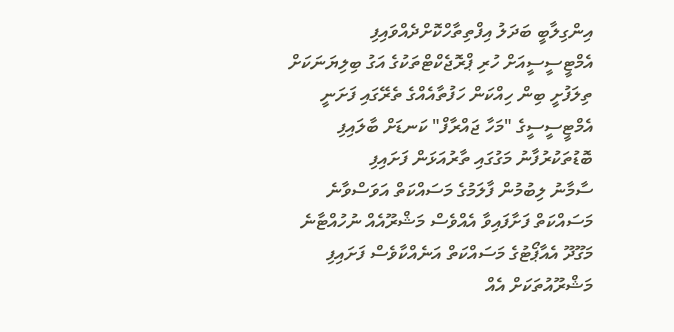އިންގިލާބީ ބަދަލު އިފްތިތާހްކޮށްދެއްވައިފި
އެމްޓީސީސީއަށް ހުރި ޕްރޮޖެކްޓްތަކުގެ އަގު ބިލިޔަނަކަށް
ތިލަފުށީ ބިން ހިއްކަން ހަފުތާއެއްގެ ތެރޭގައި ފަށަނީ
އެމްޓީސީސީގެ "މަހާ ޖައްރާފް" ކަނޑަށް ބާލައިފި
ބޮޑުތަކުރުފާނު މަގުގައި ތާރުއަޅަން ފަށައިފި
ސާމާނު ލިބުމުން ފާލަމުގެ މަސައްކަތް އަވަސްވާނެ
މަސައްކަތް ފަށާފައިވާ އެއްވެސް މަޝްރޫއެއް ނުހުއްޓާނެ
މަގޫދޫ އެއާޕޯޓުގެ މަސައްކަތް އަނެއްކާވެސް ފަށައިފި
މަޝްރޫއުތަކަށް އެއް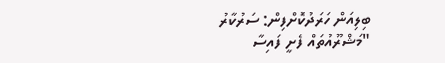ބިލިއަން ހަރަދުކޮށްފިން: ސަރުކާރު
"މަޝްރޫއުތައް ފެށީ ފައިސާ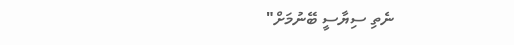ނެތި ސިޔާސީ ބޭނުމަށް"